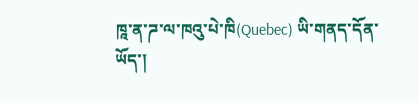ཁཱ་ན་ཌ་ལ་ཁའུ་པེ་ཁི(Quebec) ཡི་གནད་དོན་ཡོད་།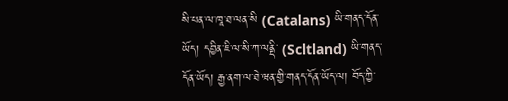སི་པན་ལ་ཁཱ་ཐ་ལན་སི (Catalans) ཡི་གནད་དོན་ཡོད། དབྱིན་ཇི་ལ་སི་ཀ་ལནྡི་ (Scltland) ཡི་གནད་དོན་ཡོད། རྒྱ་ནག་ལ་ཐེ་ཝན་གྱི་གནད་དོན་ཡོད་ལ། བོད་ཀྱི་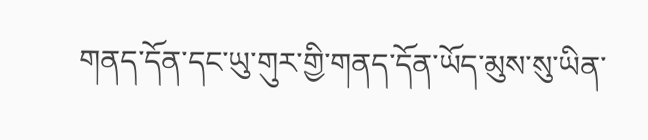གནད་དོན་དང་ཡུ་གུར་གྱི་གནད་དོན་ཡོད་མུས་སུ་ཡིན་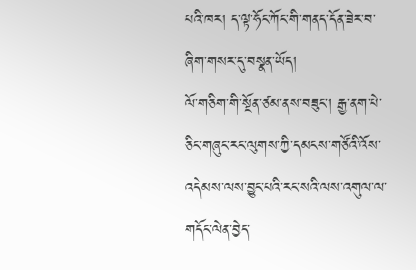པའི་ཁར། ད་ལྟ་ཧོང་ཀོང་གི་གནད་དོན་ཟེར་བ་ཞིག་གསར་དུ་བསྣན་ཡོད།
ལོ་གཅིག་གི་སྔོན་ཙམ་ནས་བཟུང་། རྒྱ་ནག་པེ་ཅིང་གཞུང་རང་ལུགས་ཀྱི་དམངས་གཙོའི་འོས་འདེམས་ལས་བྱུང་པའི་རང་སའི་ལས་འགུལ་ལ་གདོང་ལེན་བྱེད་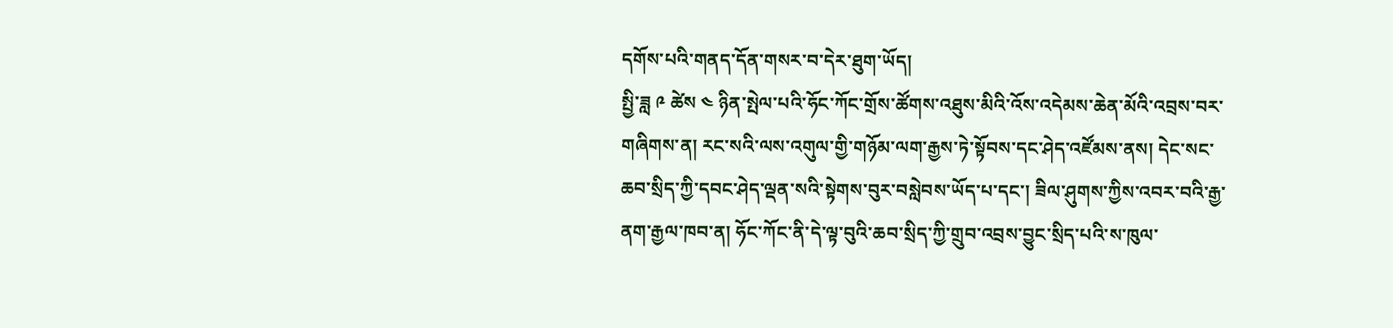དགོས་པའི་གནད་དོན་གསར་བ་དེར་ཐུག་ཡོད།
སྤྱི་ཟླ ༩ ཚེས ༤ ཉིན་སྤེལ་པའི་ཧོང་ཀོང་གྲོས་ཚོགས་འཐུས་མིའི་འོས་འདེམས་ཆེན་མོའི་འབྲས་བར་གཞིགས་ན། རང་སའི་ལས་འགུལ་གྱི་གཉོམ་ལག་རྒྱས་ཏེ་སྟོབས་དང་ཤེད་འཛོམས་ནས། དེང་སང་ཆབ་སྲིད་ཀྱི་དབང་ཤེད་ལྡན་སའི་སྟེགས་བུར་བསླེབས་ཡོད་པ་དང་། ཟིལ་ཤུགས་ཀྱིས་འབར་བའི་རྒྱ་ནག་རྒྱལ་ཁབ་ན། ཧོང་ཀོང་ནི་དེ་ལྟ་བུའི་ཆབ་སྲིད་ཀྱི་གྲུབ་འབྲས་བྱུང་སྲིད་པའི་ས་ཁུལ་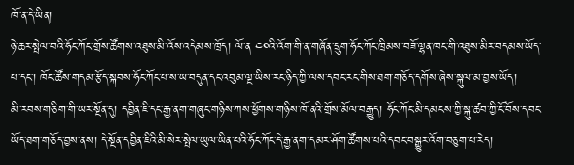ཁོ་ན་དེ་ཡིན།
ཉེ་ཆར་སྤེལ་བའི་ཧོང་ཀོང་གྲོས་ཚོགས་འཐུས་མི་འོས་འདེམས་ཁྲོད། ལོ་ན ༤༠འི་འོག་གི་ན་གཞོན་དྲུག་ཧོང་ཀོང་ཁྲིམས་བཟོ་ལྷན་ཁང་གི་འཐུས་མིར་བདམས་ཡོད་པ་དང་། ཁོང་ཚོས་གདམ་རྩོད་སྐབས་ཧོང་ཀོང་པ་ས་ཡ་བདུན་དང་འབུམ་ལྔ་ཡིས་རང་ཉིད་ཀྱི་ལས་དབང་རང་གིས་ཐག་གཅོད་དགོས་ཞེས་སྐུལ་མ་བྱས་ཡོད།
མི་རབས་གཅིག་གི་ཡར་སྔོན་དུ། དབྱིན་ཇི་དང་རྒྱ་ནག་གཞུང་གཉིས་ཀས་ཕྱོགས་གཉིས་ཁོ་ནའི་གྲོས་མོལ་བརྒྱུད། ཧོང་ཀོང་མི་དམངས་ཀྱི་སྐུ་ཚབ་ཀྱི་ངོ་བོས་དབང་ཡོད་ཐག་གཅོད་བྱས་ནས། དེ་སྔོན་དབྱིན་ཇིའི་མི་སེར་སྤེལ་ཡུལ་ཡིན་པའི་ཧོང་ཀོང་དེ་རྒྱ་ནག་དམར་ཤོག་ཚོགས་པའི་དབང་བསྒྱུར་འོག་བཅུག་པ་རེད།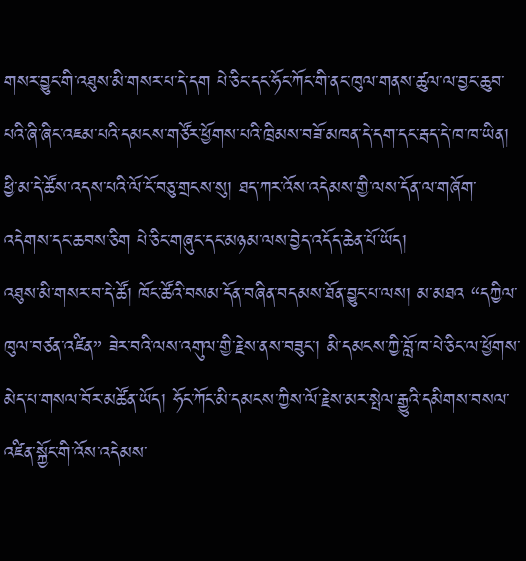གསར་བྱུང་གི་འཐུས་མི་གསར་པ་དེ་དག པེ་ཅིང་དང་ཧོང་ཀོང་གི་ནང་ཁུལ་གནས་ཚུལ་ལ་བྱང་ཆུབ་པའི་ཞི་ཞིང་འཇམ་པའི་དམངས་གཙོར་ཕྱོགས་པའི་ཁྲིམས་བཟོ་མཁན་དེ་དག་དང་རྦད་དེ་ཁ་ཁ་ཡིན། ཕྱི་མ་དེ་ཚོས་འདས་པའི་ལོ་ངོ་བཅུ་གྲངས་སུ། ཐད་ཀར་འོས་འདེམས་གྱི་ལས་དོན་ལ་གཞོག་འདེགས་དང་ཆབས་ཅིག པེ་ཅིང་གཞུང་དང་མཉམ་ལས་བྱེད་འདོད་ཆེན་པོ་ཡོད།
འཐུས་མི་གསར་བ་དེ་ཚོ། ཁོང་ཚོའི་བསམ་དོན་བཞིན་བདམས་ཐོན་བྱུང་པ་ལས། མ་མཐའ “དཀྱིལ་ཁུལ་བཙན་འཛིན” ཟེར་བའི་ལས་འགུལ་གྱི་རྗེས་ནས་བཟུང་། མི་དམངས་ཀྱི་བློ་ཁ་པེ་ཅིང་ལ་ཕྱོགས་མེད་པ་གསལ་བོར་མཚོན་ཡོད། ཧོང་ཀོང་མི་དམངས་ཀྱིས་ལོ་རྗེས་མར་སྤེལ་རྒྱུའི་དམིགས་བསལ་འཛིན་སྐྱོང་གི་འོས་འདེམས་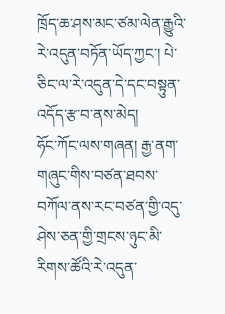ཁྲོད་ཆ་ཤས་མང་ཙམ་ལེན་རྒྱུའི་རེ་འདུན་བཏོན་ཡོད་ཀྱང་། པེ་ཅིང་ལ་རེ་འདུན་དེ་དང་བསྟུན་འདོད་རྩ་བ་ནས་མེད།
ཧོང་ཀོང་ལས་གཞན། རྒྱ་ནག་གཞུང་གིས་བཙན་ཐབས་བཀོལ་ནས་རང་བཙན་གྱི་འདུ་ཤེས་ཅན་གྱི་གྲངས་ཉུང་མི་རིགས་ཚོའི་རེ་འདུན་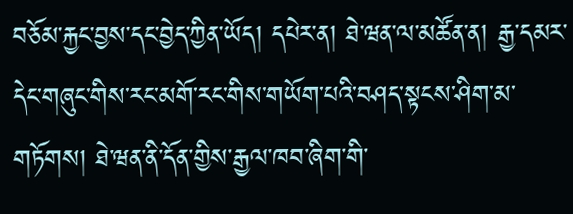བཅོམ་རྐྱང་བྱས་དང་བྱེད་ཀྱིན་ཡོད། དཔེར་ན། ཐེ་ཝན་ལ་མཚོན་ན། རྒྱ་དམར་དེང་གཞུང་གིས་རང་མགོ་རང་གིས་གཡོག་པའི་བཤད་སྟངས་ཤིག་མ་གཏོགས། ཐེ་ཝན་ནི་དོན་གྱིས་རྒྱལ་ཁབ་ཞིག་གི་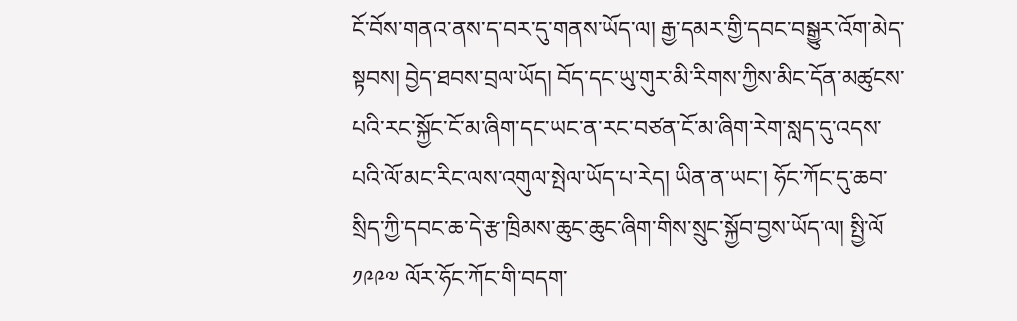ངོ་བོས་གནའ་ནས་ད་བར་དུ་གནས་ཡོད་ལ། རྒྱ་དམར་གྱི་དབང་བསྒྱུར་འོག་མེད་སྟབས། བྱེད་ཐབས་བྲལ་ཡོད། བོད་དང་ཡུ་གུར་མི་རིགས་ཀྱིས་མིང་དོན་མཚུངས་པའི་རང་སྐྱོང་ངོ་མ་ཞིག་དང་ཡང་ན་རང་བཙན་ངོ་མ་ཞིག་རེག་སླད་དུ་འདས་པའི་ལོ་མང་རིང་ལས་འགུལ་སྤེལ་ཡོད་པ་རེད། ཡིན་ན་ཡང་། ཧོང་ཀོང་དུ་ཆབ་སྲིད་ཀྱི་དབང་ཆ་དེ་རྩ་ཁྲིམས་ཆུང་ཆུང་ཞིག་གིས་སྲུང་སྐྱོབ་བྱས་ཡོད་ལ། སྤྱི་ལོ ༡༩༩༧ ལོར་ཧོང་ཀོང་གི་བདག་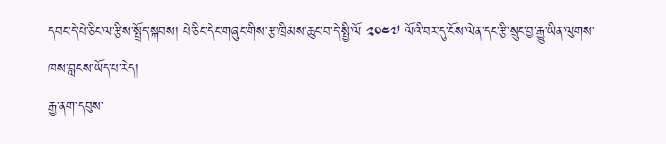དབང་དེ་པེ་ཅིང་ལ་རྩིས་སྤྲོད་སྐབས། པེ་ཅིང་དེང་གཞུང་གིས་རྩ་ཁྲིམས་ཆུང་བ་དེ་སྤྱི་ལོ ༢༠༤༧ ལོའི་བར་དུ་ངོས་ལེན་དང་རྩི་སྲུང་བྱ་རྒྱུ་ཡིན་ལུགས་ཁས་བླངས་ཡོད་པ་རེད།
རྒྱ་ནག་དབུས་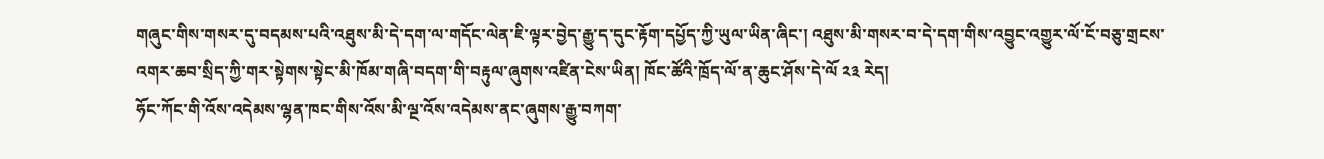གཞུང་གིས་གསར་དུ་བདམས་པའི་འཐུས་མི་དེ་དག་ལ་གདོང་ལེན་ཇི་ལྟར་བྱེད་རྒྱུ་ད་དུང་རྟོག་དཔྱོད་ཀྱི་ཡུལ་ཡིན་ཞིང་། འཐུས་མི་གསར་བ་དེ་དག་གིས་འབྱུང་འགྱུར་ལོ་ངོ་བཅུ་གྲངས་འགར་ཆབ་སྲིད་ཀྱི་གར་སྟེགས་སྟེང་མི་ཁོམ་གཞི་བདག་གི་བརྟུལ་ཞུགས་འཛིན་ངེས་ཡིན། ཁོང་ཚོའི་ཁྲོད་ལོ་ན་ཆུང་ཤོས་དེ་ལོ ༢༣ རེད།
ཧོང་ཀོང་གི་འོས་འདེམས་ལྷན་ཁང་གིས་འོས་མི་ལྔ་འོས་འདེམས་ནང་ཞུགས་རྒྱུ་བཀག་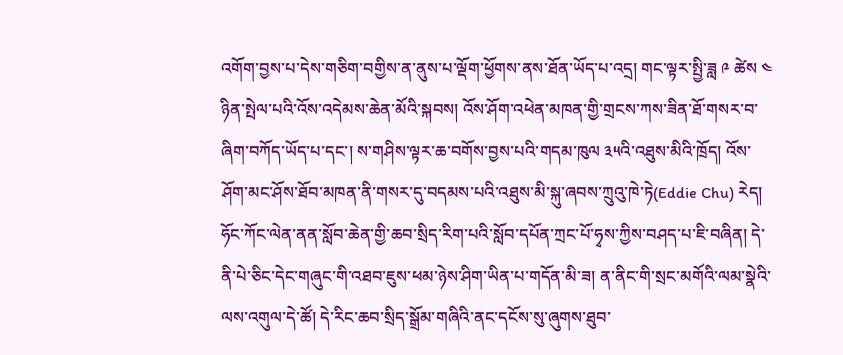འགོག་བྱས་པ་དེས་གཅིག་བགྱིས་ན་ནུས་པ་ལྡོག་ཕྱོགས་ནས་ཐོན་ཡོད་པ་འདྲ། གང་ལྟར་སྤྱི་ཟླ ༩ ཚེས ༤ ཉིན་སྤེལ་པའི་འོས་འདེམས་ཆེན་མོའི་སྐབས། འོས་ཤོག་འཕེན་མཁན་གྱི་གྲངས་ཀས་ཟིན་ཐོ་གསར་བ་ཞིག་བཀོད་ཡོད་པ་དང་། ས་གཤིས་ལྟར་ཆ་བགོས་བྱས་པའི་གདམ་ཁུལ ༣༥འི་འཐུས་མིའི་ཁྲོད། འོས་ཤོག་མང་ཤོས་ཐོབ་མཁན་ནི་གསར་དུ་བདམས་པའི་འཐུས་མི་སྐུ་ཞབས་ཀྲུའུ་ཁེ་ཏེ(Eddie Chu) རེད།
ཧོང་ཀོང་ལེན་ནན་སློབ་ཆེན་གྱི་ཆབ་སྲིད་རིག་པའི་སློབ་དཔོན་ཀྲང་པོ་ཧྭས་ཀྱིས་བཤད་པ་ཇི་བཞིན། དེ་ནི་པེ་ཅིང་དེང་གཞུང་གི་འཐབ་ཇུས་ཕམ་ཉེས་ཤིག་ཡིན་པ་གདོན་མི་ཟ། ན་ནིང་གི་སྲང་མགོའི་ལམ་སྣེའི་ལས་འགུལ་དེ་ཚོ། དེ་རིང་ཆབ་སྲིད་སྒྲོམ་གཞིའི་ནང་དངོས་སུ་ཞུགས་ཐུབ་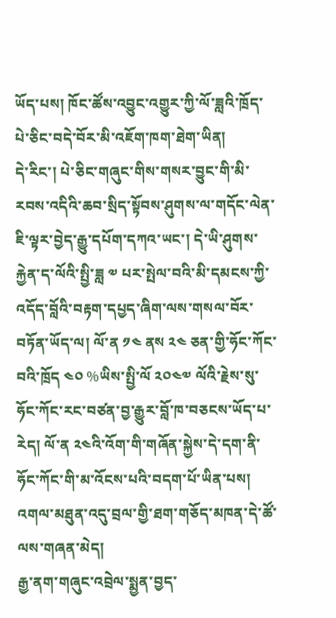ཡོད་པས། ཁོང་ཚོས་འབྱུང་འགྱུར་ཀྱི་ལོ་ཟླའི་ཁྲོད་པེ་ཅིང་བདེ་བོར་མི་འཇོག་ཁག་ཐེག་ཡིན།
དེ་རིང་། པེ་ཅིང་གཞུང་གིས་གསར་བྱུང་གི་མི་རབས་འདིའི་ཆབ་སྲིད་སྟོབས་ཤུགས་ལ་གདོང་ལེན་ཇི་ལྟར་བྱེད་རྒྱུ་དཔོག་དཀའ་ཡང་། དེ་ཡི་ཤུགས་རྐྱེན་ད་ལོའི་སྤྱི་ཟླ ༧ པར་སྤེལ་བའི་མི་དམངས་ཀྱི་འདོད་བློའི་བརྟག་དཔྱད་ཞིག་ལས་གསལ་བོར་བཏོན་ཡོད་ལ། ལོ་ན ༡༤ ནས ༢༤ ཅན་གྱི་ཧོང་ཀོང་བའི་ཁྲོད ༤༠ %ཡིས་སྤྱི་ལོ ༢༠༤༧ ལོའི་རྗེས་སུ་ཧོང་ཀོང་རང་བཙན་བྱ་རྒྱུར་བློ་ཁ་བཅངས་ཡོད་པ་རེད། ལོ་ན ༢༤འི་འོག་གི་གཞོན་སྐྱེས་དེ་དག་ནི་ཧོང་ཀོང་གི་མ་འོངས་པའི་བདག་པོ་ཡིན་པས། འགལ་མཐུན་འདུ་བྲལ་གྱི་ཐག་གཅོད་མཁན་དེ་ཚོ་ལས་གཞན་མེད།
རྒྱ་ནག་གཞུང་འབྲེལ་སྨྱན་བྱད་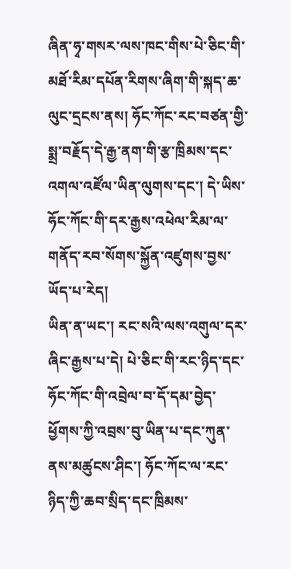ཞིན་ཧྭ་གསར་ལས་ཁང་གིས་པེ་ཅིང་གི་མཐོ་རིམ་དཔོན་རིགས་ཞིག་གི་སྐད་ཆ་ལུང་དྲངས་ནས། ཧོང་ཀོང་རང་བཙན་གྱི་སྨྲ་བརྗོད་དེ་རྒྱ་ནག་གི་རྩ་ཁྲིམས་དང་འགལ་འཛོལ་ཡིན་ལུགས་དང་། དེ་ཡིས་ཧོང་ཀོང་གི་དར་རྒྱས་འཕེལ་རིམ་ལ་གནོད་རབ་སོགས་སྐྱོན་འཛུགས་བྱས་ཡོད་པ་རེད།
ཡིན་ན་ཡང་། རང་སའི་ལས་འགུལ་དར་ཞིང་རྒྱས་པ་དེ། པེ་ཅིང་གི་རང་ཉིད་དང་ཧོང་ཀོང་གི་འབྲེལ་བ་དོ་དམ་བྱེད་ཕྱོགས་ཀྱི་འབྲས་བུ་ཡིན་པ་དང་ཀུན་ནས་མཚུངས་ཤིང་། ཧོང་ཀོང་ལ་རང་ཉིད་ཀྱི་ཆབ་སྲིད་དང་ཁྲིམས་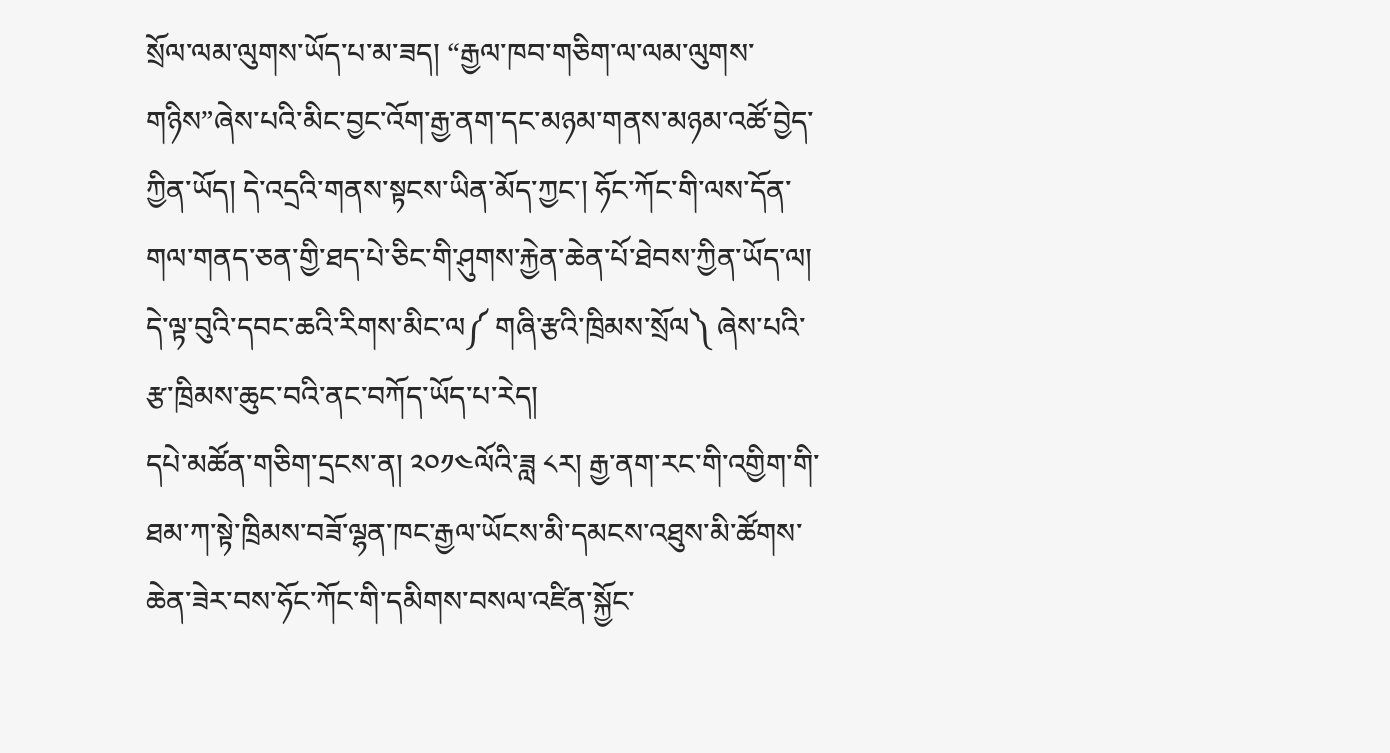སྲོལ་ལམ་ལུགས་ཡོད་པ་མ་ཟད། “རྒྱལ་ཁབ་གཅིག་ལ་ལམ་ལུགས་གཉིས”ཞེས་པའི་མིང་བྱང་འོག་རྒྱ་ནག་དང་མཉམ་གནས་མཉམ་འཚོ་བྱེད་ཀྱིན་ཡོད། དེ་འདྲའི་གནས་སྟངས་ཡིན་མོད་ཀྱང་། ཧོང་ཀོང་གི་ལས་དོན་གལ་གནད་ཅན་གྱི་ཐད་པེ་ཅིང་གི་ཤུགས་རྐྱེན་ཆེན་པོ་ཐེབས་ཀྱིན་ཡོད་ལ། དེ་ལྟ་བུའི་དབང་ཆའི་རིགས་མིང་ལ༼ གཞི་རྩའི་ཁྲིམས་སྲོལ༽ ཞེས་པའི་རྩ་ཁྲིམས་ཆུང་བའི་ནང་བཀོད་ཡོད་པ་རེད།
དཔེ་མཚོན་གཅིག་དྲངས་ན། ༢༠༡༤ལོའི་ཟླ ༨ར། རྒྱ་ནག་རང་གི་འགྱིག་གི་ཐམ་ཀ་སྟེ་ཁྲིམས་བཟོ་ལྷན་ཁང་རྒྱལ་ཡོངས་མི་དམངས་འཐུས་མི་ཚོགས་ཆེན་ཟེར་བས་ཧོང་ཀོང་གི་དམིགས་བསལ་འཛིན་སྐྱོང་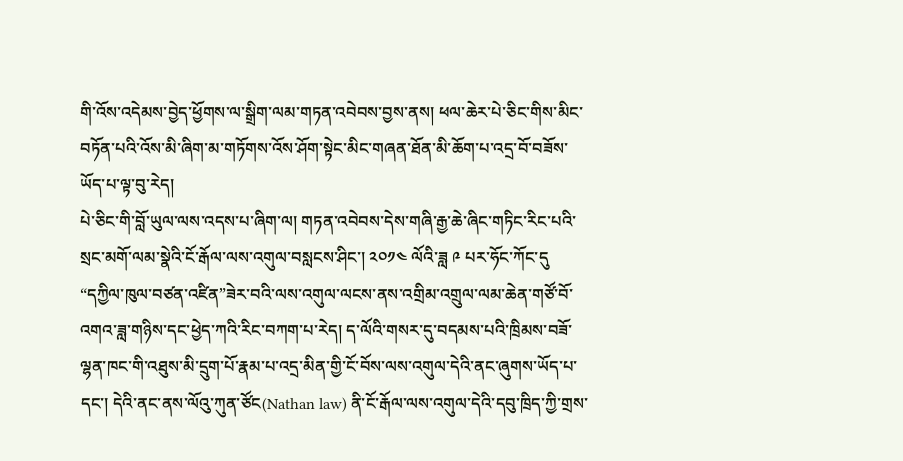གི་འོས་འདེམས་བྱེད་ཕྱོགས་ལ་སྒྲིག་ལམ་གཏན་འབེབས་བྱས་ནས། ཕལ་ཆེར་པེ་ཅིང་གིས་མིང་བཏོན་པའི་འོས་མི་ཞིག་མ་གཏོགས་འོས་ཤོག་སྟེང་མིང་གཞན་ཐོན་མི་ཆོག་པ་འདྲ་བོ་བཟོས་ཡོད་པ་ལྟ་བུ་རེད།
པེ་ཅིང་གི་བློ་ཡུལ་ལས་འདས་པ་ཞིག་ལ། གཏན་འབེབས་དེས་གཞི་རྒྱ་ཆེ་ཞིང་གཏིང་རིང་པའི་སྲང་མགོ་ལམ་སྣེའི་ངོ་རྒོལ་ལས་འགུལ་བསླངས་ཤིང་། ༢༠༡༤ ལོའི་ཟླ ༩ པར་ཧོང་ཀོང་དུ “དཀྱིལ་ཁུལ་བཙན་འཛིན”ཟེར་བའི་ལས་འགུལ་ལངས་ནས་འགྲིམ་འགྲུལ་ལམ་ཆེན་གཙོ་བོ་འགའ་ཟླ་གཉིས་དང་ཕྱེད་ཀའི་རིང་བཀག་པ་རེད། ད་ལོའི་གསར་དུ་བདམས་པའི་ཁྲིམས་བཟོ་ལྷན་ཁང་གི་འཐུས་མི་དྲུག་པོ་རྣམ་པ་འདྲ་མིན་གྱི་ངོ་བོས་ལས་འགུལ་དེའི་ནང་ཞུགས་ཡོད་པ་དང་། དེའི་ནང་ནས་ལོའུ་ཀུན་ཙོང(Nathan law) ནི་ངོ་རྒོལ་ལས་འགུལ་དེའི་དབུ་ཁྲིད་ཀྱི་གྲས་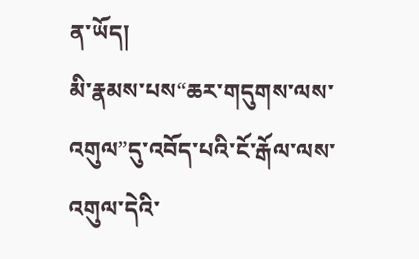ན་ཡོད།
མི་རྣམས་པས“ཆར་གདུགས་ལས་འགུལ”དུ་འབོད་པའི་ངོ་རྒོལ་ལས་འགུལ་དེའི་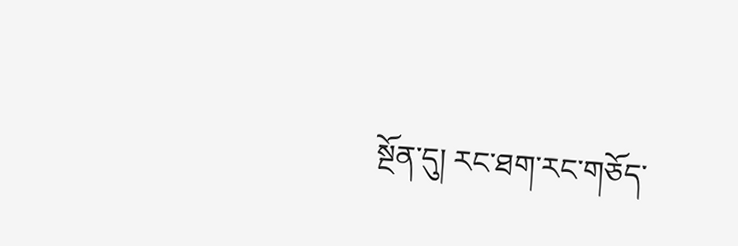སྔོན་དུ། རང་ཐག་རང་གཅོད་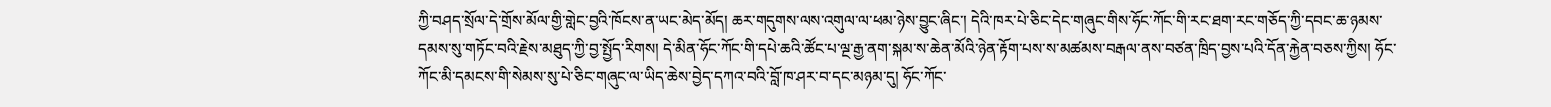ཀྱི་བཤད་སྲོལ་དེ་གྲོས་མོལ་གྱི་གླེང་བྱའི་ཁོངས་ན་ཡང་མེད་མོད། ཆར་གདུགས་ལས་འགུལ་ལ་ཕམ་ཉེས་བྱུང་ཞིང་། དེའི་ཁར་པེ་ཅིང་དེང་གཞུང་གིས་ཧོང་ཀོང་གི་རང་ཐག་རང་གཅོད་ཀྱི་དབང་ཆ་ཉམས་དམས་སུ་གཏོང་བའི་རྗེས་མཐུད་ཀྱི་བྱ་སྤྱོད་རིགས། དེ་མིན་ཧོང་ཀོང་གི་དཔེ་ཆའི་ཚོང་པ་ལྔ་རྒྱ་ནག་སྐམ་ས་ཆེན་མོའི་ཉེན་རྟོག་པས་ས་མཚམས་བརྒལ་ནས་བཙན་ཁྲིད་བྱས་པའི་དོན་རྐྱེན་བཅས་ཀྱིས། ཧོང་ཀོང་མི་དམངས་གི་སེམས་སུ་པེ་ཅིང་གཞུང་ལ་ཡིད་ཆེས་བྱེད་དཀའ་བའི་བློ་ཁ་ཤར་བ་དང་མཉམ་དུ། ཧོང་ཀོང་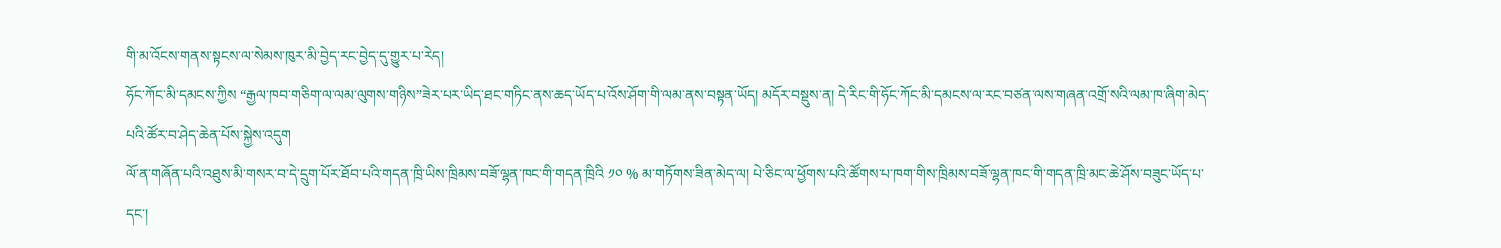གི་མ་འོངས་གནས་སྟངས་ལ་སེམས་ཁུར་མི་བྱེད་རང་བྱེད་དུ་གྱུར་པ་རེད།
ཧོང་ཀོང་མི་དམངས་ཀྱིས “རྒྱལ་ཁབ་གཅིག་ལ་ལམ་ལུགས་གཉིས”ཟེར་པར་ཡིད་ཐང་གཏིང་ནས་ཆད་ཡོད་པ་འོས་ཤོག་གི་ལམ་ནས་བསྟན་ཡོད། མདོར་བསྡུས་ན། དེ་རིང་གི་ཧོང་ཀོང་མི་དམངས་ལ་རང་བཙན་ལས་གཞན་འགྲོ་སའི་ལམ་ཁ་ཞིག་མེད་པའི་ཚོར་བ་ཤེད་ཆེན་པོས་སྐྱེས་འདུག
ལོ་ན་གཞོན་པའི་འཐུས་མི་གསར་བ་དེ་དྲུག་པོར་ཐོབ་པའི་གདན་ཁྲི་ཡིས་ཁྲིམས་བཟོ་ལྷན་ཁང་གི་གདན་ཁྲིའི ༡༠ % མ་གཏོགས་ཟིན་མེད་ལ། པེ་ཅིང་ལ་ཕྱོགས་པའི་ཚོགས་པ་ཁག་གིས་ཁྲིམས་བཟོ་ལྷན་ཁང་གི་གདན་ཁྲི་མང་ཆེ་ཤོས་བཟུང་ཡོད་པ་དང་།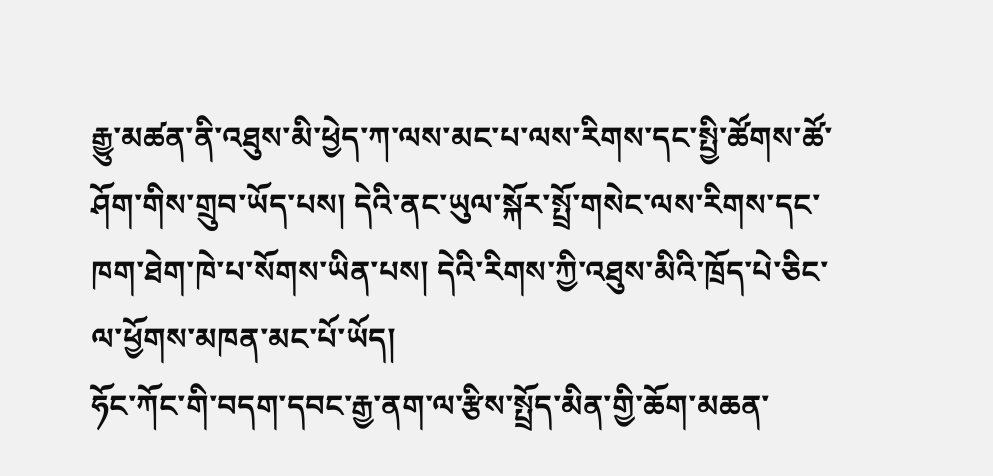རྒྱུ་མཚན་ནི་འཐུས་མི་ཕྱེད་ཀ་ལས་མང་པ་ལས་རིགས་དང་སྤྱི་ཚོགས་ཚོ་ཤོག་གིས་གྲུབ་ཡོད་པས། དེའི་ནང་ཡུལ་སྐོར་སྤྲོ་གསེང་ལས་རིགས་དང་ཁག་ཐེག་ཁེ་པ་སོགས་ཡིན་པས། དེའི་རིགས་ཀྱི་འཐུས་མིའི་ཁྲོད་པེ་ཅིང་ལ་ཕྱོགས་མཁན་མང་པོ་ཡོད།
ཧོང་ཀོང་གི་བདག་དབང་རྒྱ་ནག་ལ་རྩིས་སྤྲོད་མིན་གྱི་ཆོག་མཆན་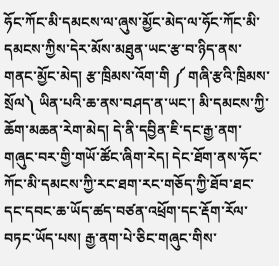ཧོང་ཀོང་མི་དམངས་ལ་ཞུས་མྱོང་མེད་ལ་ཧོང་ཀོང་མི་དམངས་ཀྱིས་དེར་མོས་མཐུན་ཡང་རྩ་བ་ཉིད་ནས་གནང་མྱོང་མེད། རྩ་ཁྲིམས་འོག་གི ༼ གཞི་རྩའི་ཁྲིམས་སྲོལ༽ ཡིན་པའི་ཆ་ནས་བཤད་ན་ཡང་། མི་དམངས་ཀྱི་ཆོག་མཆན་རེག་མེད། དེ་ནི་དབྱིན་ཇི་དང་རྒྱ་ནག་གཞུང་བར་གྱི་གཡོ་ཚོང་ཞིག་རེད། དེང་ཐོག་ནས་ཧོང་ཀོང་མི་དམངས་ཀྱི་རང་ཐག་རང་གཅོད་ཀྱི་ཐོབ་ཐང་དང་དབང་ཆ་ཡོད་ཚད་བཙན་འཕྲོག་དང་རྡོག་རོལ་བཏང་ཡོད་པས། རྒྱ་ནག་པེ་ཅིང་གཞུང་གིས་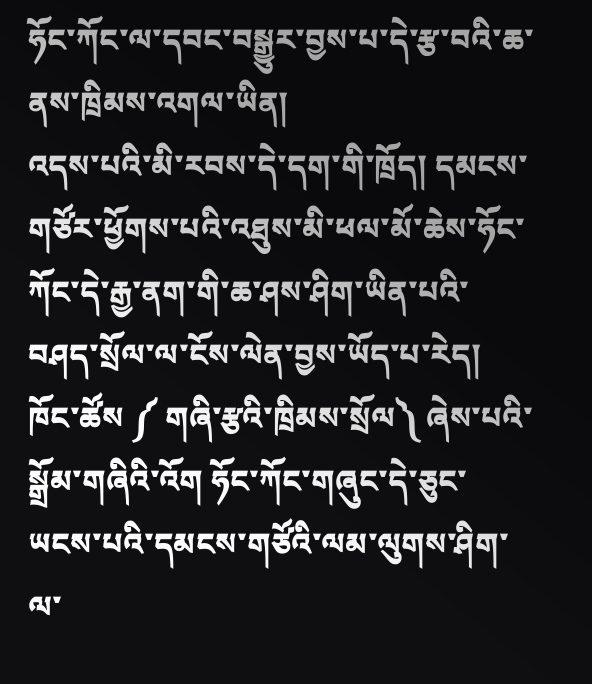ཧོང་ཀོང་ལ་དབང་བསྒྱུར་བྱས་པ་དེ་རྩ་བའི་ཆ་ནས་ཁྲིམས་འགལ་ཡིན།
འདས་པའི་མི་རབས་དེ་དག་གི་ཁྲོད། དམངས་གཙོར་ཕྱོགས་པའི་འཐུས་མི་ཕལ་མོ་ཆེས་ཧོང་ཀོང་དེ་རྒྱ་ནག་གི་ཆ་ཤས་ཤིག་ཡིན་པའི་བཤད་སྲོལ་ལ་ངོས་ལེན་བྱས་ཡོད་པ་རེད། ཁོང་ཚོས ༼ གཞི་རྩའི་ཁྲིམས་སྲོལ༽ ཞེས་པའི་སྒྲོམ་གཞིའི་འོག ཧོང་ཀོང་གཞུང་དེ་ཅུང་ཡངས་པའི་དམངས་གཙོའི་ལམ་ལུགས་ཤིག་ལ་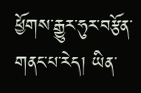ཕྱོགས་རྒྱུར་ཧུར་བརྩོན་གནང་པ་རེད། ཡིན་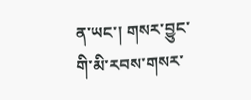ན་ཡང་། གསར་བྱུང་གི་མི་རབས་གསར་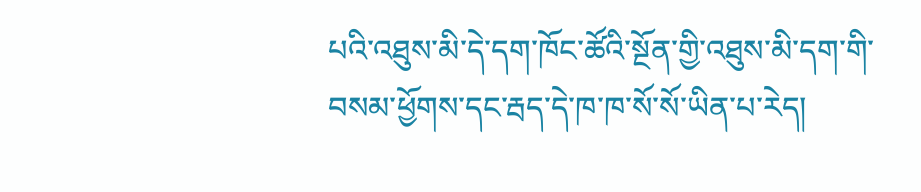པའི་འཐུས་མི་དེ་དག་ཁོང་ཚོའི་སྔོན་གྱི་འཐུས་མི་དག་གི་བསམ་ཕྱོགས་དང་རྦད་དེ་ཁ་ཁ་སོ་སོ་ཡིན་པ་རེད།